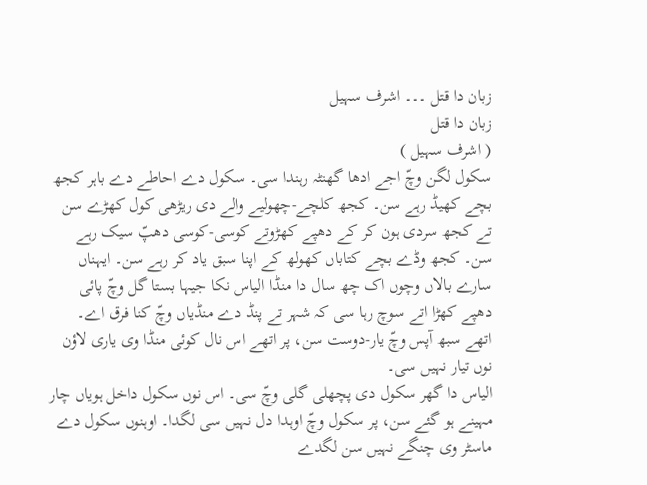زبان دا قتل ۔۔۔ اشرف سہیل
زبان دا قتل
( اشرف سہیل )
سکول لگن وچّ اجے ادھا گھنٹہ رہندا سی۔ سکول دے احاطے دے باہر کجھ بچے کھیڈ رہے سن۔ کجھ کلچے-چھولیے والے دی ریڑھی کول کھڑے سن تے کجھ سردی ہون کر کے دھپے کھڑوتے کوسی-کوسی دھپّ سیک رہے سن۔ کجھ وڈے بچے کتاباں کھولھ کے اپنا سبق یاد کر رہے سن۔ ایہناں سارے بالاں وچوں اک چھ سال دا منڈا الیاس نکا جیہا بستا گل وچّ پائی دھپے کھڑا اتے سوچ رہا سی کہ شہر تے پنڈ دے منڈیاں وچّ کنا فرق اے۔ اتھے سبھ آپس وچّ یار-دوست سن، پر اتھے اس نال کوئی منڈا وی یاری لاؤن نوں تیار نہیں سی۔
الیاس دا گھر سکول دی پچھلی گلی وچّ سی۔ اس نوں سکول داخل ہویاں چار مہینے ہو گئے سن، پر سکول وچّ اوہدا دل نہیں سی لگدا۔ اوہنوں سکول دے ماسٹر وی چنگے نہیں سن لگدے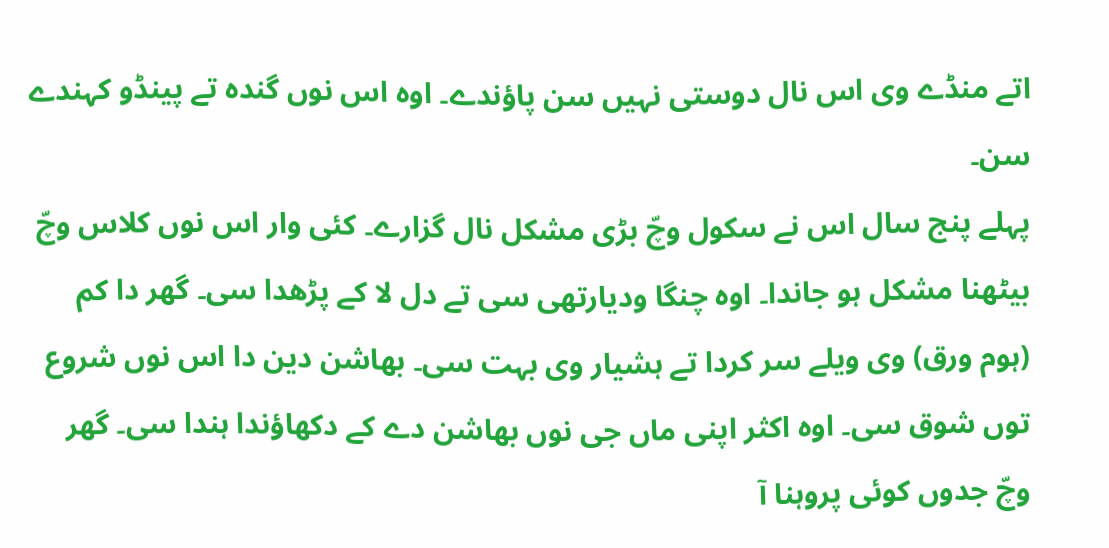اتے منڈے وی اس نال دوستی نہیں سن پاؤندے۔ اوہ اس نوں گندہ تے پینڈو کہندے سن۔
پہلے پنج سال اس نے سکول وچّ بڑی مشکل نال گزارے۔ کئی وار اس نوں کلاس وچّ بیٹھنا مشکل ہو جاندا۔ اوہ چنگا ودیارتھی سی تے دل لا کے پڑھدا سی۔ گھر دا کم (ہوم ورق) وی ویلے سر کردا تے ہشیار وی بہت سی۔ بھاشن دین دا اس نوں شروع توں شوق سی۔ اوہ اکثر اپنی ماں جی نوں بھاشن دے کے دکھاؤندا ہندا سی۔ گھر وچّ جدوں کوئی پروہنا آ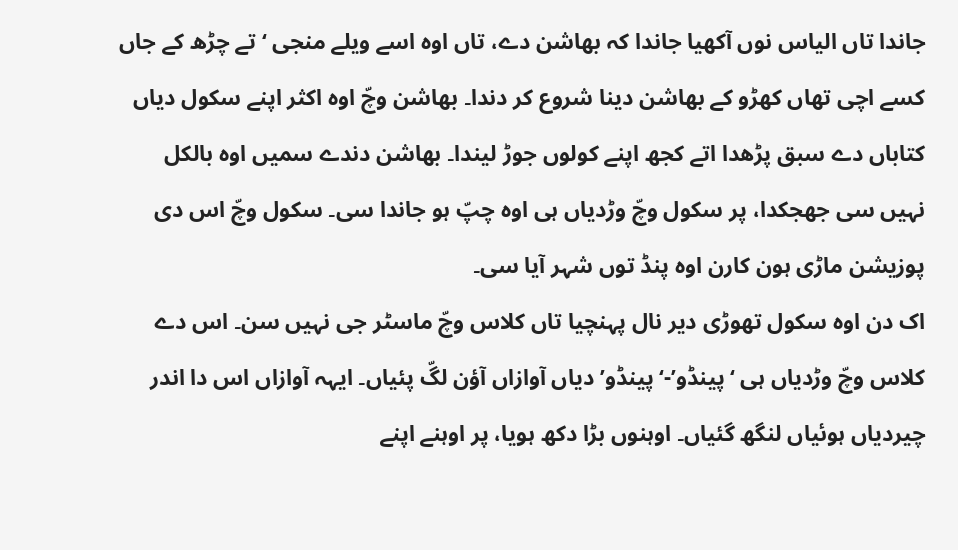جاندا تاں الیاس نوں آکھیا جاندا کہ بھاشن دے، تاں اوہ اسے ویلے منجی ‘تے چڑھ کے جاں کسے اچی تھاں کھڑو کے بھاشن دینا شروع کر دندا۔ بھاشن وچّ اوہ اکثر اپنے سکول دیاں کتاباں دے سبق پڑھدا اتے کجھ اپنے کولوں جوڑ لیندا۔ بھاشن دندے سمیں اوہ بالکل نہیں سی جھجکدا، پر سکول وچّ وڑدیاں ہی اوہ چپّ ہو جاندا سی۔ سکول وچّ اس دی پوزیشن ماڑی ہون کارن اوہ پنڈ توں شہر آیا سی۔
اک دن اوہ سکول تھوڑی دیر نال پہنچیا تاں کلاس وچّ ماسٹر جی نہیں سن۔ اس دے کلاس وچّ وڑدیاں ہی ‘پینڈو’-‘پینڈو’ دیاں آوازاں آؤن لگّ پئیاں۔ ایہہ آوازاں اس دا اندر چیردیاں ہوئیاں لنگھ گئیاں۔ اوہنوں بڑا دکھ ہویا، پر اوہنے اپنے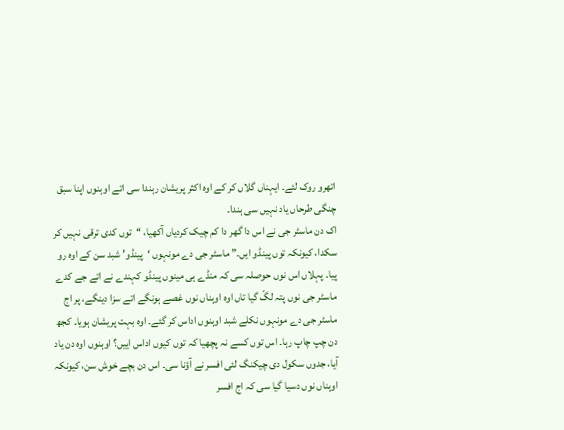اتھرو روک لئے۔ ایہناں گلاں کر کے اوہ اکثر پریشان رہندا سی اتے اوہنوں اپنا سبق چنگی طرحاں یاد نہیں سی ہندا۔
اک دن ماسٹر جی نے اس دا گھر دا کم چیک کردیاں آکھیا، ‘‘توں کدی ترقی نہیں کر سکدا، کیونکہ توں پینڈو ایں۔” ماسٹر جی دے مونہوں ‘پینڈو’ شبد سن کے اوہ رو پیا۔ پہلاں اس نوں حوصلہ سی کہ منڈے ہی مینوں پینڈو کہندے نے اتے جے کدے ماسٹر جی نوں پتہ لگّ گیا تاں اوہ اوہناں نوں غصے ہونگے اتے سزا دینگے، پر اج ماسٹر جی دے مونہوں نکلے شبد اوہنوں اداس کر گئے۔ اوہ بہت پریشان ہویا۔ کجھ دن چپ چاپ رہا۔ اس توں کسے نہ پچھیا کہ توں کیوں اداس اییں؟ اوہنوں اوہ دن یاد آیا، جدوں سکول دی چیکنگ لئی افسر نے آؤنا سی۔ اس دن بچے خوش سن، کیونکہ اوہناں نوں دسیا گیا سی کہ اج افسر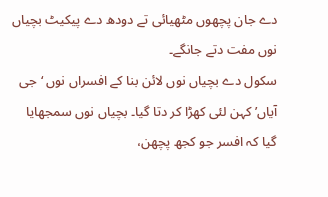دے جان پچھوں مٹھیائی تے دودھ دے پیکیٹ بچیاں نوں مفت دتے جانگے۔
سکول دے بچیاں نوں لائن بنا کے افسراں نوں ‘جی آیاں’ کہن لئی کھڑا کر دتا گیا۔ بچیاں نوں سمجھایا گیا کہ افسر جو کجھ پچھن،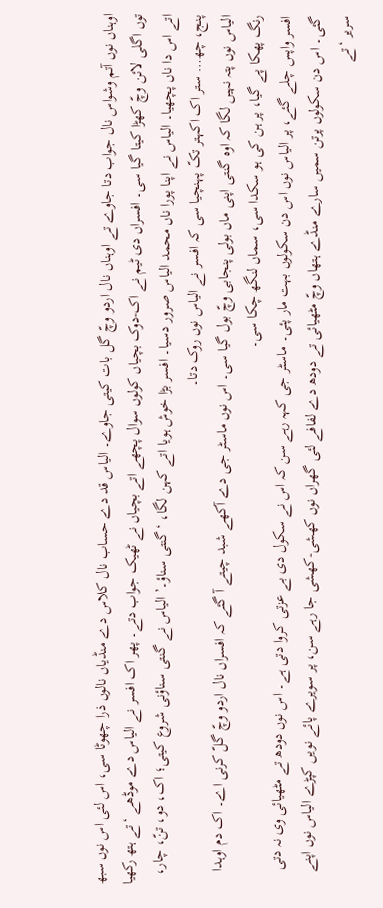اوہناں نوں آتم وشواس نال جواب دتا جاوے تے اوہناں نال اردو وچّ گل بات کیتی جاوے۔ الیاس قد دے حساب نال کلاس دے منڈیاں نالوں ذرا چھوٹا سی، اس لئی اس نوں سبھ توں اگلی لائن وچّ کھڑا کیتا گیا سی۔ افسراں دی ٹیم نے اک-دوک بچیاں کولوں سوال پچھے اتے بچیاں نے ٹھیک جواب دتے۔ پھر اک افسر نے الیاس دے موڈھے ‘تے ہتھ رکھیا اتے اس دا ناں پچھیا۔ الیاس نے اپنا پورا ناں محمد الیاس صرور دسیا۔ افسر بڑا خوش ہویا اتے کہن لگا، ‘گنتی سناؤ۔’ الیاس نے گنتی سناؤنی شروع کیتی؛ اک، دو، تنّ، چار، پنج، چھ… ستر اک اکہتر تکّ پہنچیا سی کہ افسر نے الیاس نوں روک دتا۔
الیاس نوں پتہ نہیں لگا کہ اوہ گنتی اپنی ماں بولی پنجابی وچّ بول گیا سی۔ اس نوں ماسٹر جی دے آکھے شبد چیتے آ گئے کہ افسراں نال اردو وچّ گلّ کرنی اے۔ اک دم اوہدا رنگ پھکا پے گیا، پر ہن کی ہو سکدا سی، سماں لنگھ چکا سی۔
افسر واپس چلے گئے، پر الیاس نوں اس دن سکولوں بہت مار پئی۔ ماسٹر جی کہہ رہے سن کہ اس نے سکول دی بے عزتی کروا دتی ہے۔ اس نوں دودھ تے مٹھیائی وی نہ دتی گئی۔ اس دن سکولوں پرتن سمیں سارے منڈے ہتھاں وچّ مٹھیائی تے دودھ دے لفافے لئی گھراں نوں کھشی-کھشی جا رہے سن، پر سویرے پائے نویں کپڑے الیاس نوں اپنے سریر ‘تے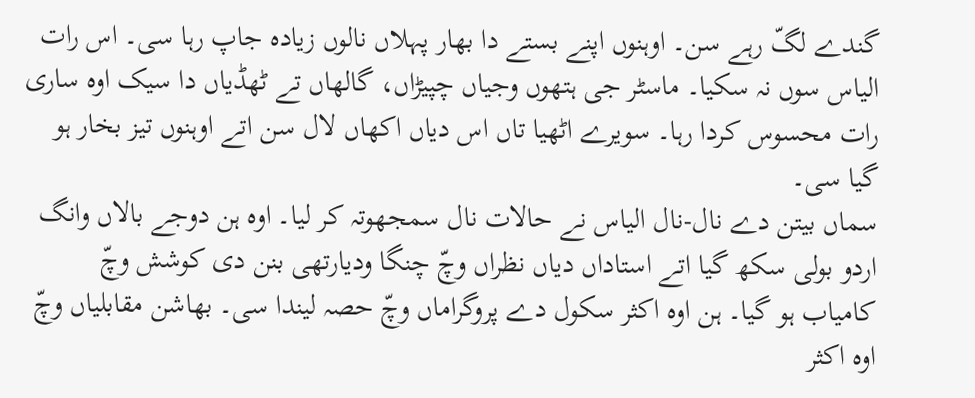گندے لگّ رہے سن۔ اوہنوں اپنے بستے دا بھار پہلاں نالوں زیادہ جاپ رہا سی۔ اس رات الیاس سوں نہ سکیا۔ ماسٹر جی ہتھوں وجیاں چپیڑاں، گالھاں تے ٹھڈیاں دا سیک اوہ ساری رات محسوس کردا رہا۔ سویرے اٹھیا تاں اس دیاں اکھاں لال سن اتے اوہنوں تیز بخار ہو گیا سی۔
سماں بیتن دے نال-نال الیاس نے حالات نال سمجھوتہ کر لیا۔ اوہ ہن دوجے بالاں وانگ اردو بولی سکھ گیا اتے استاداں دیاں نظراں وچّ چنگا ودیارتھی بنن دی کوشش وچّ کامیاب ہو گیا۔ ہن اوہ اکثر سکول دے پروگراماں وچّ حصہ لیندا سی۔ بھاشن مقابلیاں وچّ اوہ اکثر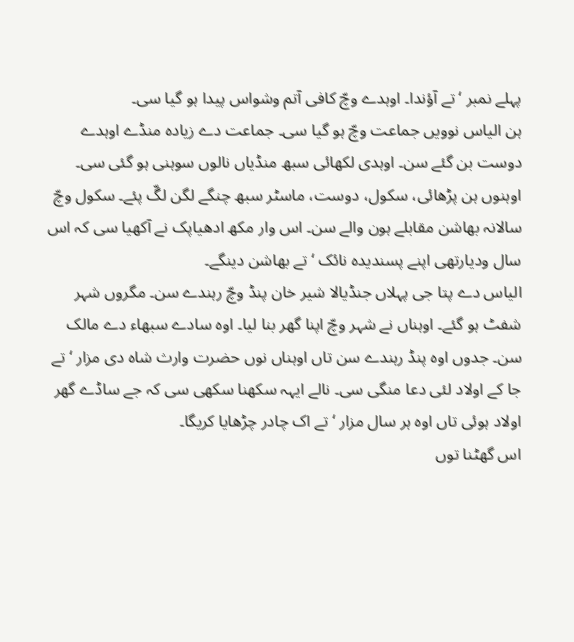پہلے نمبر ‘تے آؤندا۔ اوہدے وچّ کافی آتم وشواس پیدا ہو گیا سی۔
ہن الیاس نوویں جماعت وچّ ہو گیا سی۔ جماعت دے زیادہ منڈے اوہدے دوست بن گئے سن۔ اوہدی لکھائی سبھ منڈیاں نالوں سوہنی ہو گئی سی۔ اوہنوں ہن پڑھائی، سکول، دوست، ماسٹر سبھ چنگے لگن لگّ پئے۔ سکول وچّ سالانہ بھاشن مقابلے ہون والے سن۔ اس وار مکھ ادھیاپک نے آکھیا سی کہ اس سال ودیارتھی اپنے پسندیدہ نائک ‘تے بھاشن دینگے۔
الیاس دے پتا جی پہلاں جنڈیالا شیر خان پنڈ وچّ رہندے سن۔ مگروں شہر شفٹ ہو گئے۔ اوہناں نے شہر وچّ اپنا گھر بنا لیا۔ اوہ سادے سبھاء دے مالک سن۔ جدوں اوہ پنڈ رہندے سن تاں اوہناں نوں حضرت وارث شاہ دی مزار ‘تے جا کے اولاد لئی دعا منگی سی۔ نالے ایہہ سکھنا سکھی سی کہ جے ساڈے گھر اولاد ہوئی تاں اوہ ہر سال مزار ‘تے اک چادر چڑھایا کریگا۔
اس گھٹنا توں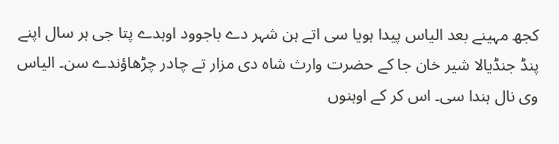کجھ مہینے بعد الیاس پیدا ہویا سی اتے ہن شہر دے باجوود اوہدے پتا جی ہر سال اپنے پنڈ جنڈیالا شیر خان جا کے حضرت وارث شاہ دی مزار تے چادر چڑھاؤندے سن۔ الیاس وی نال ہندا سی۔ اس کر کے اوہنوں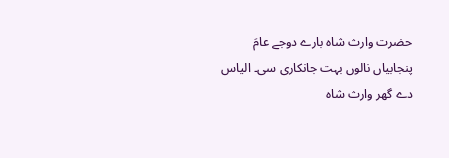حضرت وارث شاہ بارے دوجے عامَ پنجابیاں نالوں بہت جانکاری سی۔ الیاس دے گھر وارث شاہ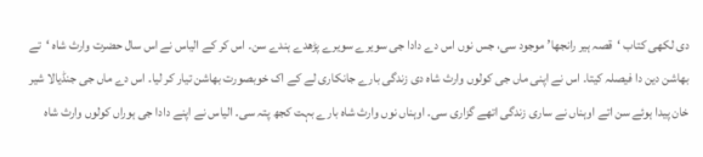دی لکھی کتاب ‘قصہ ہیر رانجھا’ موجود سی، جس نوں اس دے دادا جی سویرے سویرے پڑھدے ہندے سن۔ اس کر کے الیاس نے اس سال حضرت وارث شاہ ‘تے بھاشن دین دا فیصلہ کیتا۔ اس نے اپنی ماں جی کولوں وارث شاہ دی زندگی بارے جانکاری لے کے اک خوبصورت بھاشن تیار کر لیا۔ اس دے ماں جی جنڈیالا شیر خان پیدا ہوئے سن اتے اوہناں نے ساری زندگی اتھے گزاری سی۔ اوہناں نوں وارث شاہ بارے بہت کجھ پتہ سی۔ الیاس نے اپنے دادا جی ہوراں کولوں وارث شاہ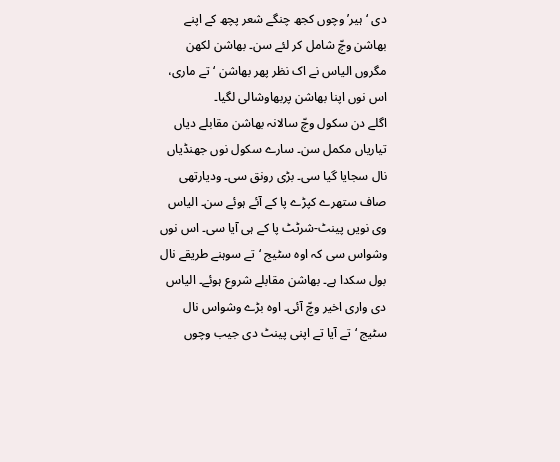دی ‘ہیر’ وچوں کجھ چنگے شعر پچھ کے اپنے بھاشن وچّ شامل کر لئے سن۔ بھاشن لکھن مگروں الیاس نے اک نظر پھر بھاشن ‘تے ماری، اس نوں اپنا بھاشن پربھاوشالی لگیا۔
اگلے دن سکول وچّ سالانہ بھاشن مقابلے دیاں تیاریاں مکمل سن۔ سارے سکول نوں جھنڈیاں نال سجایا گیا سی۔ بڑی رونق سی۔ ودیارتھی صاف ستھرے کپڑے پا کے آئے ہوئے سن۔ الیاس وی نویں پینٹ-شرٹٹ پا کے ہی آیا سی۔ اس نوں وشواس سی کہ اوہ سٹیج ‘تے سوہنے طریقے نال بول سکدا ہے۔ بھاشن مقابلے شروع ہوئے۔ الیاس دی واری اخیر وچّ آئی۔ اوہ بڑے وشواس نال سٹیج ‘تے آیا تے اپنی پینٹ دی جیب وچوں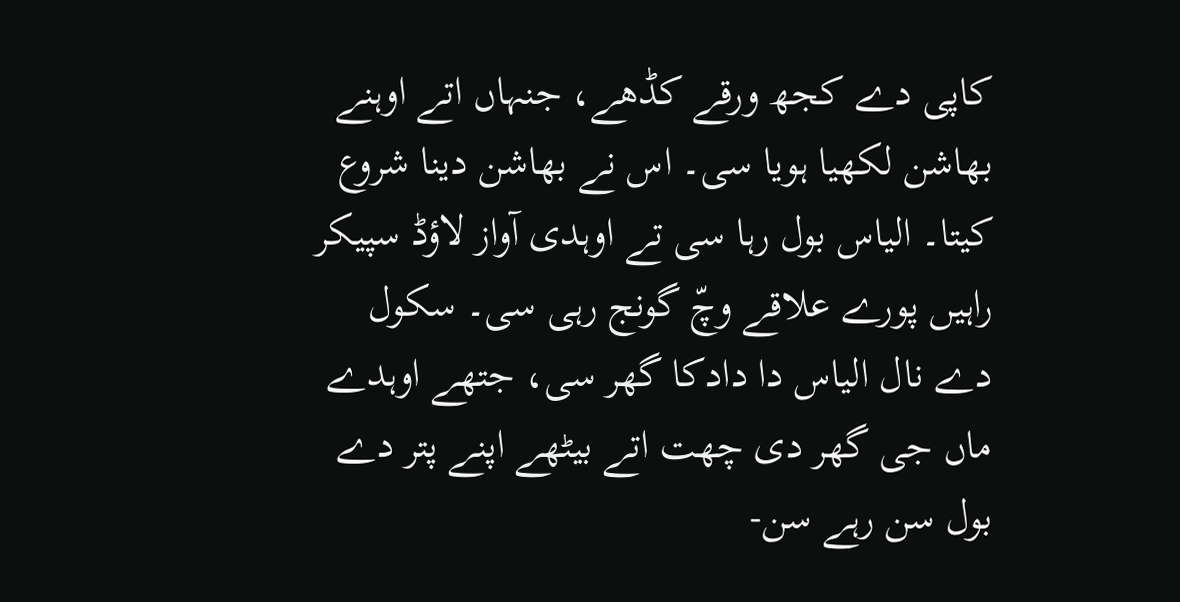کاپی دے کجھ ورقے کڈھے، جنہاں اتے اوہنے بھاشن لکھیا ہویا سی۔ اس نے بھاشن دینا شروع کیتا۔ الیاس بول رہا سی تے اوہدی آواز لاؤڈ سپیکر راہیں پورے علاقے وچّ گونج رہی سی۔ سکول دے نال الیاس دا دادکا گھر سی، جتھے اوہدے ماں جی گھر دی چھت اتے بیٹھے اپنے پتر دے بول سن رہے سن-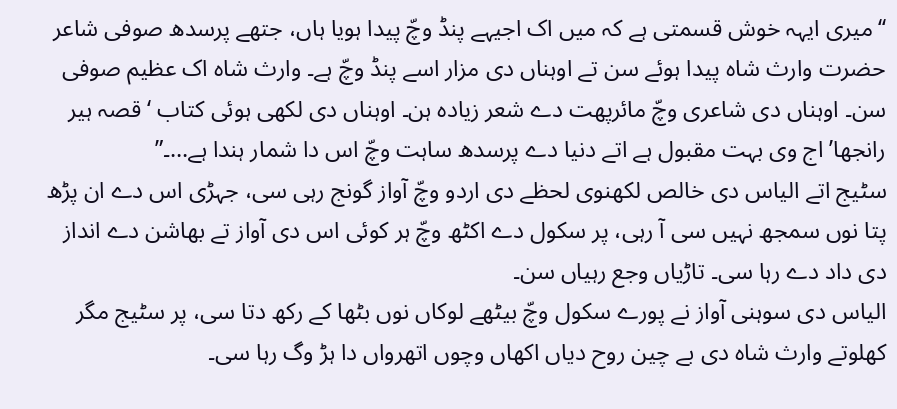‘‘میری ایہہ خوش قسمتی ہے کہ میں اک اجیہے پنڈ وچّ پیدا ہویا ہاں، جتھے پرسدھ صوفی شاعر حضرت وارث شاہ پیدا ہوئے سن تے اوہناں دی مزار اسے پنڈ وچّ ہے۔ وارث شاہ اک عظیم صوفی سن۔ اوہناں دی شاعری وچّ مائرپھت دے شعر زیادہ ہن۔ اوہناں دی لکھی ہوئی کتاب ‘قصہ ہیر رانجھا’ اج وی بہت مقبول ہے اتے دنیا دے پرسدھ ساہت وچّ اس دا شمار ہندا ہے…۔”
سٹیج اتے الیاس دی خالص لکھنوی لحظے دی اردو وچّ آواز گونج رہی سی، جہڑی اس دے ان پڑھ پتا نوں سمجھ نہیں سی آ رہی، پر سکول دے اکٹھ وچّ ہر کوئی اس دی آواز تے بھاشن دے انداز دی داد دے رہا سی۔ تاڑیاں وجع رہیاں سن۔
الیاس دی سوہنی آواز نے پورے سکول وچّ بیٹھے لوکاں نوں بٹھا کے رکھ دتا سی، پر سٹیج مگر کھلوتے وارث شاہ دی بے چین روح دیاں اکھاں وچوں اتھرواں دا ہڑ وگ رہا سی۔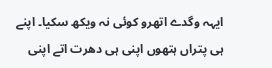ایہہ وگدے اتھرو کوئی نہ ویکھ سکیا۔ اپنے ہی پتراں ہتھوں اپنی ہی دھرت اتے اپنی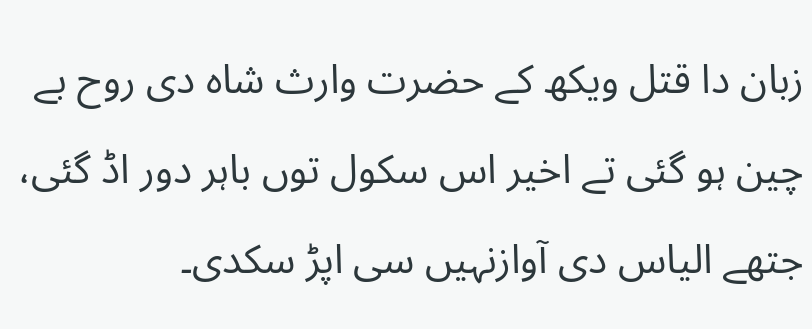زبان دا قتل ویکھ کے حضرت وارث شاہ دی روح بے چین ہو گئی تے اخیر اس سکول توں باہر دور اڈ گئی، جتھے الیاس دی آوازنہیں سی اپڑ سکدی۔